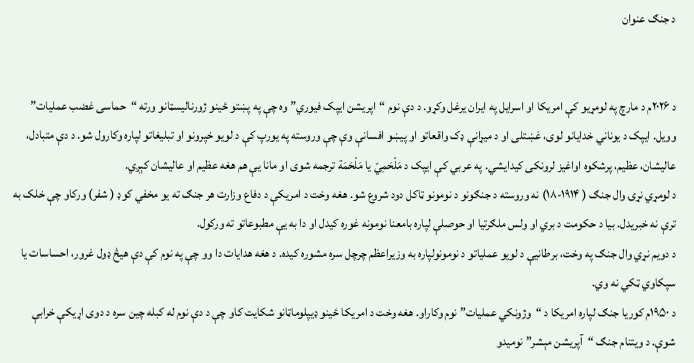د جنګ عنوان


د ۲۰۲۶م د مارچ په لومړیو کې امریکا او اسرایل په ایران یرغل وکړو. د دې نوم “اپریشن ایپک فیوري” وه چې په پښتو ځینو ‌ژورنالیسټانو ورته “حماسی غضب عملیات” وویل. ایپک د یوناني خدایانو لوی، غښتلی او د میړانې ډک واقعاتو او پیښو افسانې وې چې وروسته په یورپ کې د لویو خپرونو او تبلیغاتو لپاره وکارول شو. د دې متبادل، عالیشان، عظیم، پرشکوه اواغیز لرونکی کیدایشي. په عربي کې ایپک د مَلْحَمِيّ یا مَلْحَمَة ترجمه شوی او مانا يې هم هغه عظیم او عالیشان کېږي.
د لومړي نړۍ وال جنګ ( ۱۹۱۴-۱۸) نه وروسته د جنګونو د نومونو ټاکل دود شروع شو. هغه وخت د امریکې د دفاع وزارت هر جنګ ته یو مخفي کوډ ( شفر) ورکاو چې خلک به ترې نه خبریدل. بیا د حکومت د بري او ولس ملګرتیا او حوصلې لپاره بامعنا نومونه غوره کیدل او دا به يې مطبوعاتو ته ورکول.
د دویم نړي وال جنګ په وخت، برطانيې د لویو عملیاتو د نومونولپاره به وزیراعظم چرچل سره مشوره کیده. د هغه هدایات دا وو چې په نوم کې دې هیڅ ډول غرور، احساسات یا سپکاوي ټکي نه وي.
د ۱۹۵۰م کوریا جنګ لپاره امریکا د “و‌ژونکي عملیات” نوم وکاراو. هغه وخت د امریکا ځینو ډیپلوماټانو شکایت کاو چې د دې نوم له کبله چین سره د دوی اړیکې خرابې شوې. د ویتنام جنګ “آپریشن مېشر” نومیدو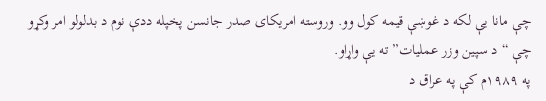چې مانا يې لکه د غوښې قیمه کول وو. وروسته امریکای صدر جانسن پخپله ددې نوم د بدلولو امر وکړو چې “د سپین وزر عملیات” ته يې واړاو.
په ۱۹۸۹م کې په عراق د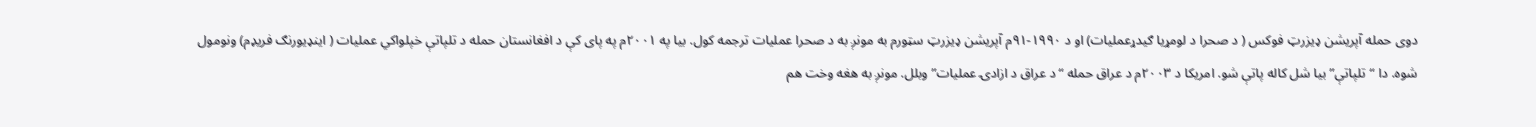دوی حمله آپریشن ډیزرټ فوکس ( د صحرا د لومړیا ګیدړعملیات) او د ۱۹۹۰-۹۱م آپریشن ډیزرټ سټورم به مونږ به د صحرا عملیات ترجمه کول. بیا په ۲۰۰۱م په پای کې د افغانستان حمله د تلپاتې خپلواکي عملیات ( اینډیورنګ فریډم) ونومول شوه. دا “تلپاتې” بیا شل کاله پاتې شو. امریکا د ۲۰۰۳م د عراق حمله “د عراق د ازادۍ عملیات” وبلل. مونږ به هغه وخت هم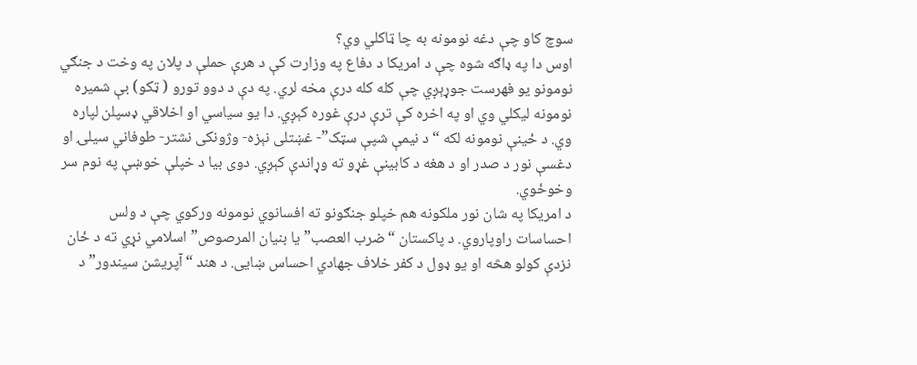سوچ کاو چې دغه نومونه به چا ټاکلي وي؟
اوس دا په ډاګه شوه چې د امریکا د دفاع په وزارت کې د هرې حملې د پلان په وخت د جنګي نومونو یو فهرست جوړېږي چې کله کله درې مخه لري. په دې د دوو تورو ( ټکو) بې شمیره نومونه لیکلي وي او په اخره کې ترې درې غوره کېږي. دا یو سیاسي او اخلاقي ډسپلن لپاره وي. د ځینې نومونه لکه “د نیمې شپې سټک”- غښتلی نېزه- و‌ژونکی نشتر- طوفاني سیلۍ او دغسې نور د صدر او د هغه د کابینې غړو ته وړاندې کېږي. دوی بیا د خپلې خوښې په نوم سر وخوځوي.
د امریکا په شان نور ملکونه هم خپلو جنګونو ته افسانوي نومونه ورکوي چې د ولس احساسات راوپاروي. د پاکستان “ضرب العصب” یا بنیان المرصوص” اسلامي نړي ته د ځان نزدې کولو هڅه او یو ډول د کفر خلاف جهادي احساس ښایی. د هند “آپریشن سیندور” د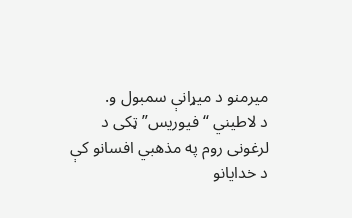میرمنو د میړانې سمبول و.
د لاطیني “فیوریس” ټکی د لرغونی روم په مذهبي افسانو کې د خدایانو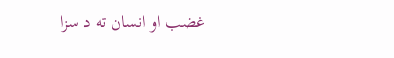غضب او انسان ته د سزا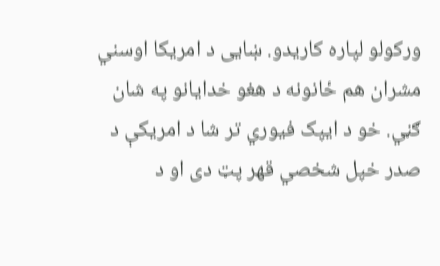ورکولو لپاره کاریدو. ښایی د امریکا اوسني مشران هم ځانونه د هغو خدایانو په شان ګڼي. خو د ایپک فیوري تر شا د امریکې د صدر خپل شخصي قهر پټ دی او د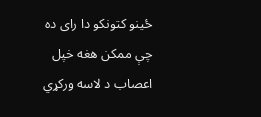ځینو کتونکو دا رای ده چې ممکن هغه خپل اعصاب د لاسه ورکړي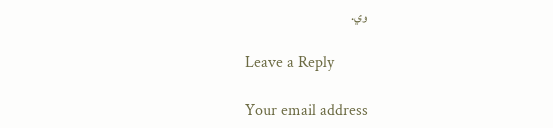وي.

Leave a Reply

Your email address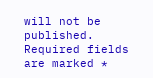will not be published. Required fields are marked *